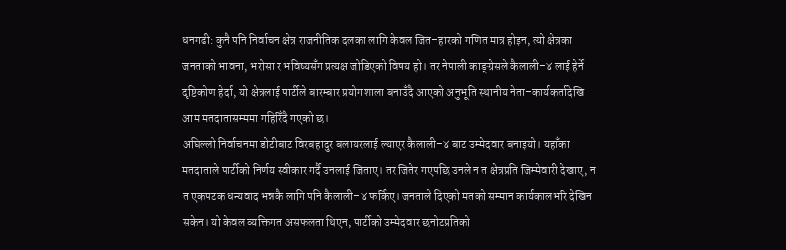धनगढी: कुनै पनि निर्वाचन क्षेत्र राजनीतिक दलका लागि केवल जित–हारको गणित मात्र होइन, त्यो क्षेत्रका जनताको भावना, भरोसा र भविष्यसँग प्रत्यक्ष जोडिएको विषय हो। तर नेपाली काङ्ग्रेसले कैलाली–४ लाई हेर्ने दृष्टिकोण हेर्दा, यो क्षेत्रलाई पार्टीले बारम्बार प्रयोगशाला बनाउँदै आएको अनुभूति स्थानीय नेता–कार्यकर्तादेखि आम मतदातासम्ममा गहिरिँदै गएको छ।
अघिल्लो निर्वाचनमा डोटीबाट विरबहादुर बलायरलाई ल्याएर कैलाली–४ बाट उम्मेदवार बनाइयो। यहाँका मतदाताले पार्टीको निर्णय स्वीकार गर्दै उनलाई जिताए। तर जितेर गएपछि उनले न त क्षेत्रप्रति जिम्मेवारी देखाए, न त एकपटक धन्यवाद भन्नकै लागि पनि कैलाली–४ फर्किए। जनताले दिएको मतको सम्मान कार्यकालभरि देखिन सकेन। यो केवल व्यक्तिगत असफलता थिएन, पार्टीको उम्मेदवार छनोटप्रतिको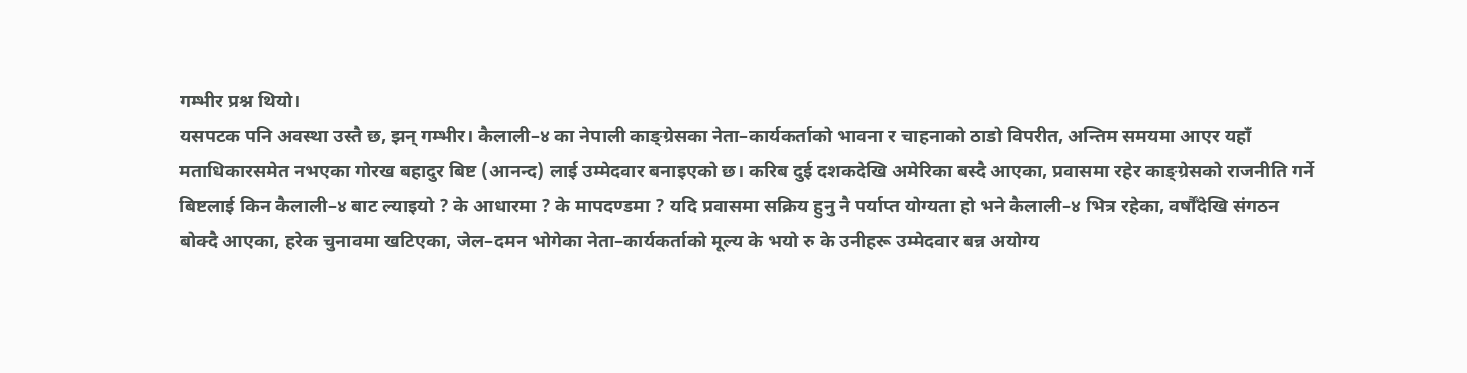गम्भीर प्रश्न थियो।
यसपटक पनि अवस्था उस्तै छ, झन् गम्भीर। कैलाली–४ का नेपाली काङ्ग्रेसका नेता–कार्यकर्ताको भावना र चाहनाको ठाडो विपरीत, अन्तिम समयमा आएर यहाँ मताधिकारसमेत नभएका गोरख बहादुर बिष्ट (आनन्द) लाई उम्मेदवार बनाइएको छ। करिब दुई दशकदेखि अमेरिका बस्दै आएका, प्रवासमा रहेर काङ्ग्रेसको राजनीति गर्ने बिष्टलाई किन कैलाली–४ बाट ल्याइयो ? के आधारमा ? के मापदण्डमा ? यदि प्रवासमा सक्रिय हुनु नै पर्याप्त योग्यता हो भने कैलाली–४ भित्र रहेका, वर्षौँदेखि संगठन बोक्दै आएका, हरेक चुनावमा खटिएका, जेल–दमन भोगेका नेता–कार्यकर्ताको मूल्य के भयो रु के उनीहरू उम्मेदवार बन्न अयोग्य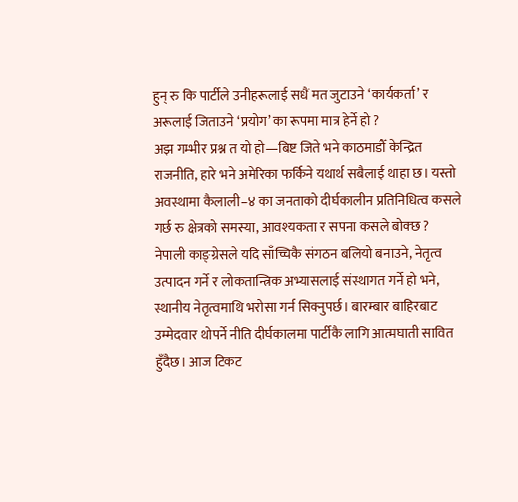हुन् रु कि पार्टीले उनीहरूलाई सधैं मत जुटाउने ‘कार्यकर्ता’ र अरूलाई जिताउने ‘प्रयोग’ का रूपमा मात्र हेर्ने हो ?
अझ गम्भीर प्रश्न त यो हो—बिष्ट जिते भने काठमाडौँ केन्द्रित राजनीति, हारे भने अमेरिका फर्किने यथार्थ सबैलाई थाहा छ। यस्तो अवस्थामा कैलाली–४ का जनताको दीर्घकालीन प्रतिनिधित्व कसले गर्छ रु क्षेत्रको समस्या, आवश्यकता र सपना कसले बोक्छ ?
नेपाली काङ्ग्रेसले यदि साँच्चिकै संगठन बलियो बनाउने, नेतृत्व उत्पादन गर्ने र लोकतान्त्रिक अभ्यासलाई संस्थागत गर्ने हो भने, स्थानीय नेतृत्वमाथि भरोसा गर्न सिक्नुपर्छ। बारम्बार बाहिरबाट उम्मेदवार थोपर्ने नीति दीर्घकालमा पार्टीकै लागि आत्मघाती सावित हुँदैछ। आज टिकट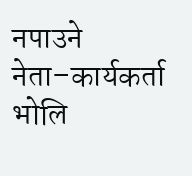नपाउने नेता–कार्यकर्ता भोलि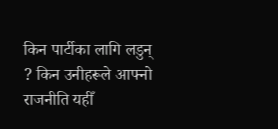किन पार्टीका लागि लडुन् ? किन उनीहरूले आफ्नो राजनीति यहीँ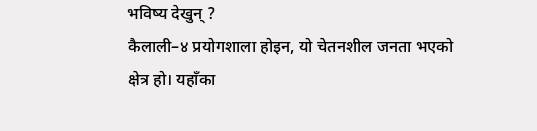भविष्य देखुन् ?
कैलाली–४ प्रयोगशाला होइन, यो चेतनशील जनता भएको क्षेत्र हो। यहाँका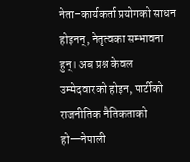नेता–कार्यकर्ता प्रयोगको साधन होइनन्, नेतृत्वका सम्भावना हुन्। अब प्रश्न केवल उम्मेदवारको होइन, पार्टीको राजनीतिक नैतिकताको हो—नेपाली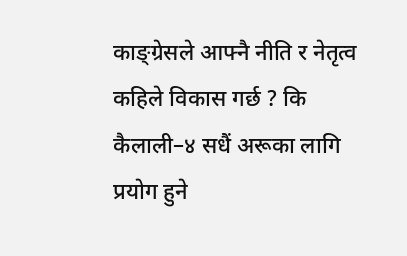काङ्ग्रेसले आफ्नै नीति र नेतृत्व कहिले विकास गर्छ ? कि कैलाली–४ सधैं अरूका लागि प्रयोग हुने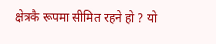क्षेत्रकै रूपमा सीमित रहने हो ? यो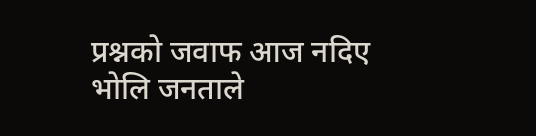प्रश्नको जवाफ आज नदिए भोलि जनताले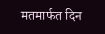मतमार्फत दिन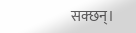सक्छन्।